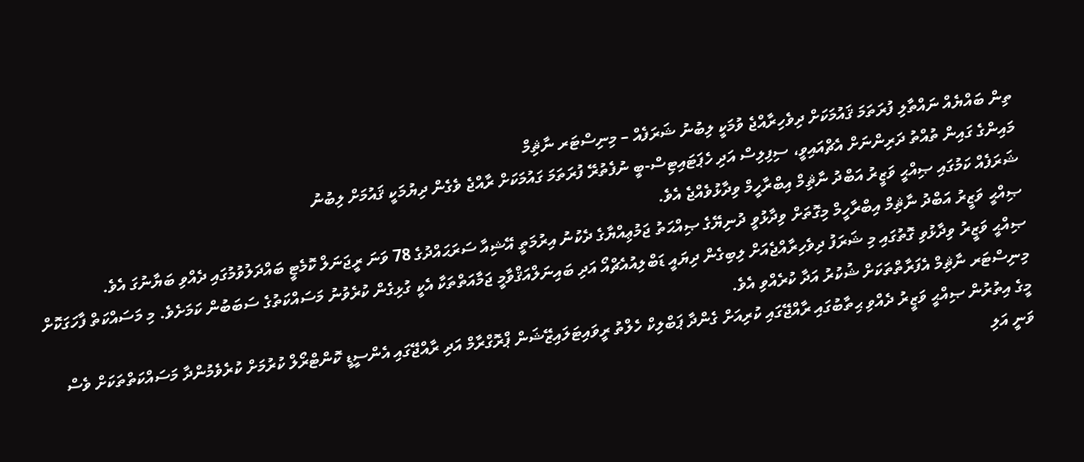ތިން ބައްޔެއް ނައްތާލި ފުރަތަމަ ޤައުމަކަށް ދިވެހިރާއްޖެ ވުމަކީ ލިބުނު ޝަރަފެއް – މިނިސްޓަރ ނާޘިމް
މައިންގެ ގައިން ތުއްތު ދަރިންނަށް އެޗްއައިވީ، ސިފިލިސް އަދި ހެޕަޓައިޓިސް-ބީ ނުފެތުރޭ ފުރަތަމަ ގައުމަކަށް ރާއްޖެ ވެގެން ދިޔުމަކީ ޤައުމަށް ލިބުނު
ޝަރަފެއް ކަމުގައި ޞިއްޙީ ވަޒީރު އަބްދު ނާޘިމް އިބްރާހީމް ވިދާޅުވެއްޖެ އެވެ.
ޞިއްޙީ ވަޒީރު އަބްދު ނާޘިމް އިބްރާހީމް މިގޮތަށް ވިދާޅުވީ ދުނިޔޭގެ ޞިއްޙަތު ޖަމުޢިއްޔާގެ ދެކުނު އިރުމަތީ އޭޝިއާ ސަރަޙައްދުގެ 78 ވަނަ ރީޖަނަލް ކޮމެޓީ ބައްދަލުވުމުގައި ދެއްވި ބަޔާނުގަ އެވެ.
ޞިއްޙީ ވަޒީރު ވިދާޅުވި ގޮތުގައި މި ޝަރަފު ދިވެހިރާއްޖެއަށް ލިބިގެން ދިޔައީ ޑަބްލިއުއެޗްއޯ އަދި ބައިނަލްއަޤްވާމީ ޖަމާއަތްތަކާ އެކީ ގުޅިގެން ކުރެވުނު މަސައްކަތުގެ ސަބަބުން ކަމަށެވެ. މި މަސައްކަތް ފާހަގަކޮށް މިނިސްޓަރ ނާޘިމް އެފަރާތްތަކަށް ޝުކުރު އަދާ ކުރެއްވި އެވެ.
މީގެ އިތުރުން ޞިއްޙީ ވަޒީރު ދެއްވި ޙިތާބުގައި ރާއްޖޭގައި ކުރިއަށް ގެންދާ ޕަބްލިކް ހެލްތު ރީވައިޓަލައިޒޭޝަން ޕްރޮގްރާމް އަދި ރާއްޖޭގައި އެންސީޑީ ކޮންޓްރޯލް ކުރުމަށް ކުރެވެމުންދާ މަސައްކަތްތަކަށް ވެސް ވަނީ އަލި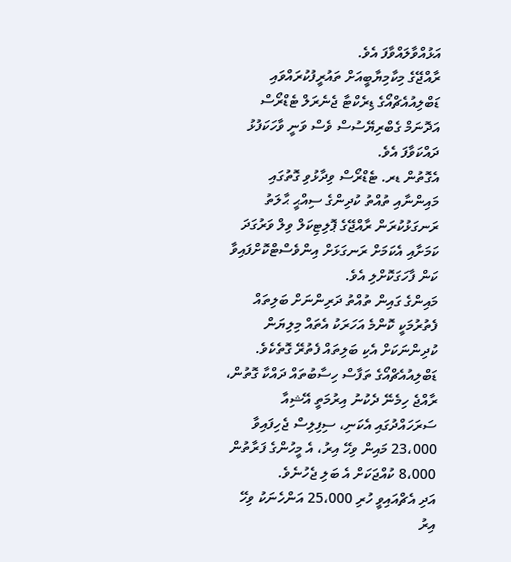އަޅުއްވާލައްވާފަ އެވެ.
ރާއްޖޭގެ މިކާމިޔާބީއަށް ތައުރީފުކުރައްވައި ޑަބްލިއުއެޗްއޯގެ ޑިރެކްޓާ ޖެނެރަލް ޓެޑްރޯސް އަދޮނަމް ގެބްރިޔޭސުސް ވެސް ވަނީ ވާހަކަފުޅު ދައްކަވާފަ އެވެ.
އެގޮތުން ޑރ. ޓެޑްރޯސް ވިދާޅުވި ގޮތުގައި މައިންނާއި ތުއްތު ކުދިންގެ ސިއްޙީ ޙާލަތު ރަނގަޅުކުރަން ރާއްޖޭގެ ޕޮލިޓިކަލް ވިލް ވަރުގަދަ ކަމަށާއި އެކަމަށް ރަނގަޅަށް އިންވެސްޓްކޮށްފައިވާ ކަން ފާހަގަކޮށްލި އެވެ.
މައިންގެ ގައިން ތުއްތު ދަރިންނަށް ބަލިތައް ފެތުރުމަކީ ކޮންމެ އަހަރަކު އެތައް މިލިޔަން ކުދިންނަކަށް އެކި ބަލިތައް ފެތުރޭ ގޮތެކެވެ.
ޑަބްލިއުއެޗްއޯގެ ތަފާސް ހިސާބުތައް ދައްކާ ގޮތުން، ރާއްޖެ ހިމެނޭ ދެކުނު އިރުމަތީ އޭޝިއާ ސަރަހައްދުގައި އެކަނި، ސިފިލިސް ޖެހިފައިވާ 23،000 މައިން ވިހޭ އިރު، އެ މީހުންގެ ފަރާތުން 8،000 ކުއްޖަކަށް އެ ބަލި ޖެހުނެވެ.
އަދި އެޗްއައިވީ ހުރި 25،000 އަންހެނަކު ވިހޭ އިރު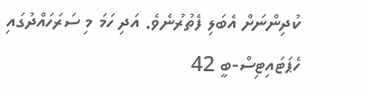ކުދިންނަށް އެބަލި ފެތުރުނެވެ. އަދި ހަމަ މި ސަރަހައްދުގައި ހެޕަޓައިޓިސް-ބީ 42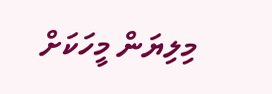މިލިޔަން މީހަކަށް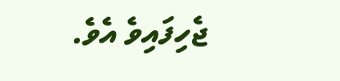ޖެހިފައިވެ އެވެ.